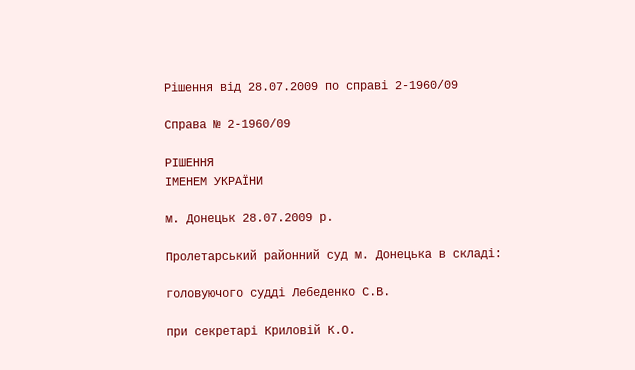Рішення від 28.07.2009 по справі 2-1960/09

Справа № 2-1960/09

РІШЕННЯ
ІМЕНЕМ УКРАЇНИ

м. Донецьк 28.07.2009 р.

Пролетарський районний суд м. Донецька в складі:

головуючого судді Лебеденко С.В.

при секретарі Криловій К.О.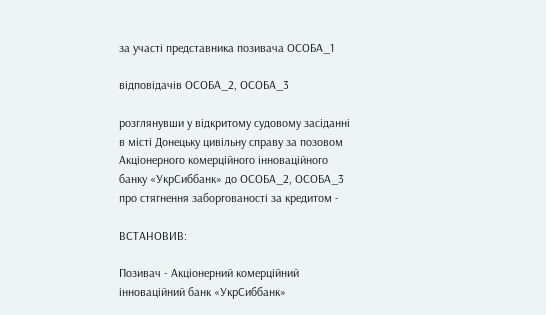за участі представника позивача ОСОБА_1

відповідачів ОСОБА_2, ОСОБА_3

розглянувши у відкритому судовому засіданні в місті Донецьку цивільну справу за позовом Акціонерного комерційного інноваційного банку «УкрСиббанк» до ОСОБА_2, ОСОБА_3 про стягнення заборгованості за кредитом -

ВСТАНОВИВ:

Позивач - Акціонерний комерційний інноваційний банк «УкрСиббанк»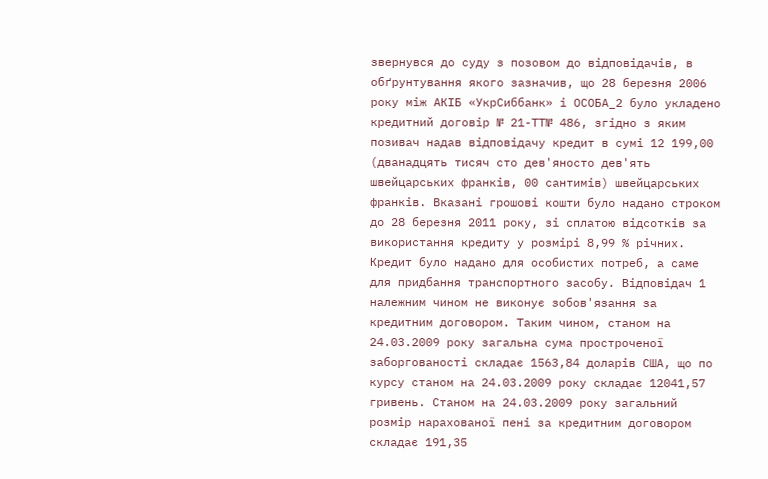звернувся до суду з позовом до відповідачів, в обґрунтування якого зазначив, що 28 березня 2006 року між АКІБ «УкрСиббанк» і ОСОБА_2 було укладено кредитний договір № 21-ТТ№ 486, згідно з яким позивач надав відповідачу кредит в сумі 12 199,00 (дванадцять тисяч сто дев'яносто дев'ять швейцарських франків, 00 сантимів) швейцарських франків. Вказані грошові кошти було надано строком до 28 березня 2011 року, зі сплатою відсотків за використання кредиту у розмірі 8,99 % річних. Кредит було надано для особистих потреб, а саме для придбання транспортного засобу. Відповідач 1 належним чином не виконує зобов'язання за кредитним договором. Таким чином, станом на 24.03.2009 року загальна сума простроченої заборгованості складає 1563,84 доларів США, що по курсу станом на 24.03.2009 року складає 12041,57 гривень. Станом на 24.03.2009 року загальний розмір нарахованої пені за кредитним договором складає 191,35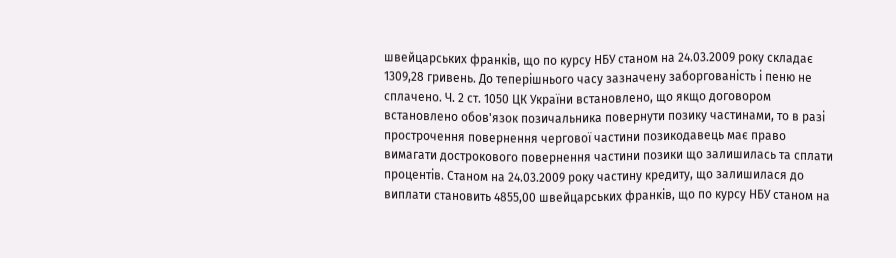швейцарських франків, що по курсу НБУ станом на 24.03.2009 року складає 1309,28 гривень. До теперішнього часу зазначену заборгованість і пеню не сплачено. Ч. 2 ст. 1050 ЦК України встановлено, що якщо договором встановлено обов'язок позичальника повернути позику частинами, то в разі прострочення повернення чергової частини позикодавець має право вимагати дострокового повернення частини позики що залишилась та сплати процентів. Станом на 24.03.2009 року частину кредиту, що залишилася до виплати становить 4855,00 швейцарських франків, що по курсу НБУ станом на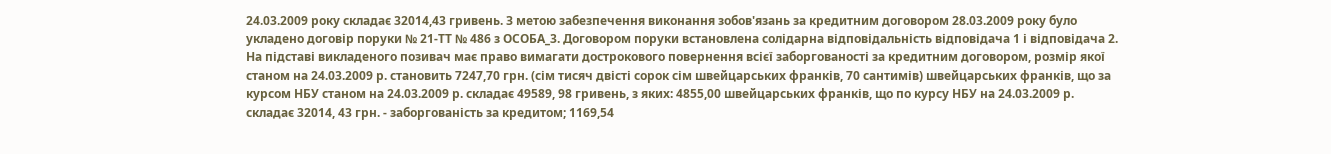24.03.2009 року складає 32014,43 гривень. З метою забезпечення виконання зобов'язань за кредитним договором 28.03.2009 року було укладено договір поруки № 21-ТТ № 486 з ОСОБА_3. Договором поруки встановлена солідарна відповідальність відповідача 1 і відповідача 2. На підставі викладеного позивач має право вимагати дострокового повернення всієї заборгованості за кредитним договором, розмір якої станом на 24.03.2009 р. становить 7247,70 грн. (сім тисяч двісті сорок сім швейцарських франків, 70 сантимів) швейцарських франків, що за курсом НБУ станом на 24.03.2009 р. складає 49589, 98 гривень, з яких: 4855,00 швейцарських франків, що по курсу НБУ на 24.03.2009 р. складає 32014, 43 грн. - заборгованість за кредитом; 1169,54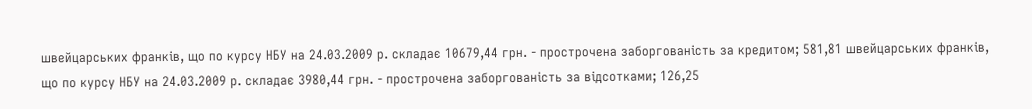швейцарських франків, що по курсу НБУ на 24.03.2009 р. складає 10679,44 грн. - прострочена заборгованість за кредитом; 581,81 швейцарських франків, що по курсу НБУ на 24.03.2009 р. складає 3980,44 грн. - прострочена заборгованість за відсотками; 126,25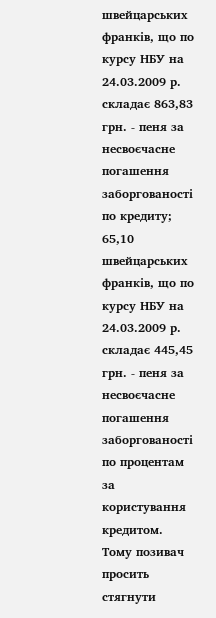швейцарських франків, що по курсу НБУ на 24.03.2009 р. складає 863,83 грн. - пеня за несвоєчасне погашення заборгованості по кредиту; 65,10 швейцарських франків, що по курсу НБУ на 24.03.2009 р. складає 445,45 грн. - пеня за несвоєчасне погашення заборгованості по процентам за користування кредитом. Тому позивач просить стягнути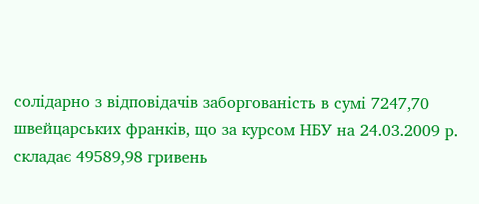солідарно з відповідачів заборгованість в сумі 7247,70 швейцарських франків, що за курсом НБУ на 24.03.2009 р. складає 49589,98 гривень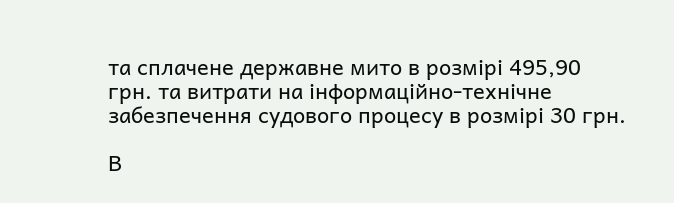та сплачене державне мито в розмірі 495,90 грн. та витрати на інформаційно-технічне забезпечення судового процесу в розмірі 30 грн.

В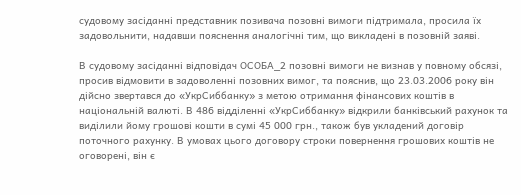судовому засіданні представник позивача позовні вимоги підтримала, просила їх задовольнити, надавши пояснення аналогічні тим, що викладені в позовній заяві.

В судовому засіданні відповідач ОСОБА_2 позовні вимоги не визнав у повному обсязі, просив відмовити в задоволенні позовних вимог, та пояснив, що 23.03.2006 року він дійсно звертався до «УкрСиббанку» з метою отримання фінансових коштів в національній валюті. В 486 відділенні «УкрСиббанку» відкрили банківський рахунок та виділили йому грошові кошти в сумі 45 000 грн., також був укладений договір поточного рахунку. В умовах цього договору строки повернення грошових коштів не оговорені, він є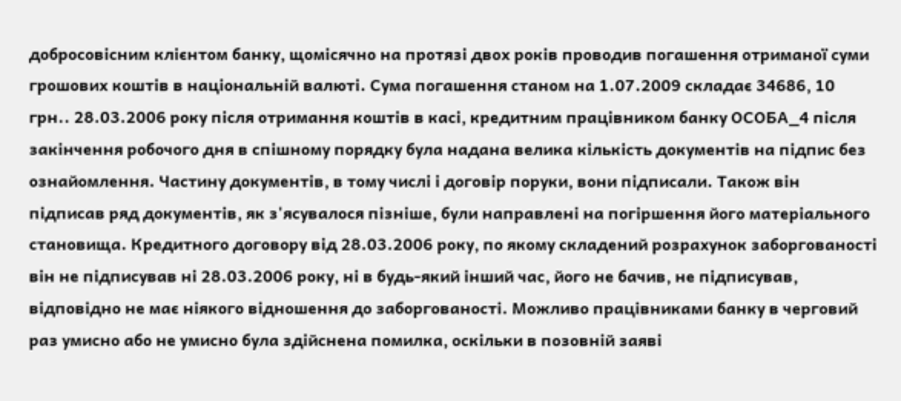добросовісним клієнтом банку, щомісячно на протязі двох років проводив погашення отриманої суми грошових коштів в національній валюті. Сума погашення станом на 1.07.2009 складає 34686, 10 грн.. 28.03.2006 року після отримання коштів в касі, кредитним працівником банку ОСОБА_4 після закінчення робочого дня в спішному порядку була надана велика кількість документів на підпис без ознайомлення. Частину документів, в тому числі і договір поруки, вони підписали. Також він підписав ряд документів, як з'ясувалося пізніше, були направлені на погіршення його матеріального становища. Кредитного договору від 28.03.2006 року, по якому складений розрахунок заборгованості він не підписував ні 28.03.2006 року, ні в будь-який інший час, його не бачив, не підписував, відповідно не має ніякого відношення до заборгованості. Можливо працівниками банку в черговий раз умисно або не умисно була здійснена помилка, оскільки в позовній заяві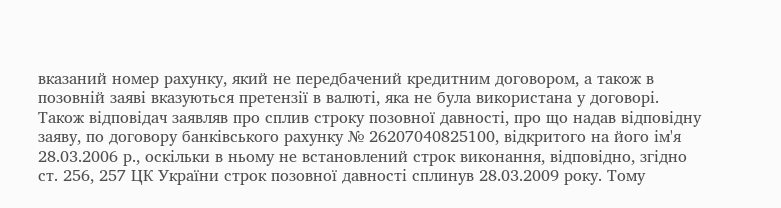вказаний номер рахунку, який не передбачений кредитним договором, а також в позовній заяві вказуються претензії в валюті, яка не була використана у договорі. Також відповідач заявляв про сплив строку позовної давності, про що надав відповідну заяву, по договору банківського рахунку № 26207040825100, відкритого на його ім'я 28.03.2006 р., оскільки в ньому не встановлений строк виконання, відповідно, згідно ст. 256, 257 ЦК України строк позовної давності сплинув 28.03.2009 року. Тому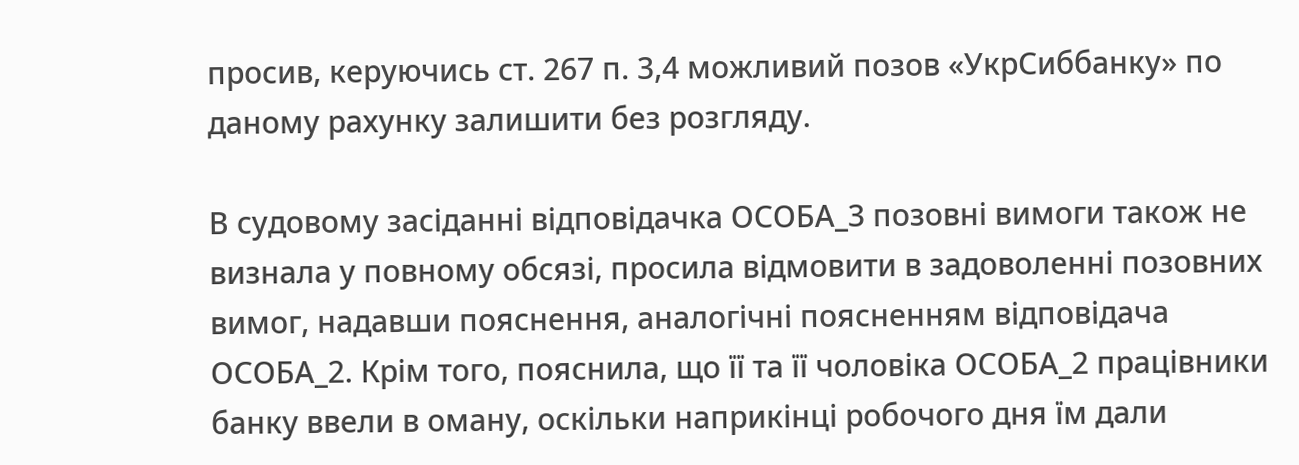просив, керуючись ст. 267 п. 3,4 можливий позов «УкрСиббанку» по даному рахунку залишити без розгляду.

В судовому засіданні відповідачка ОСОБА_3 позовні вимоги також не визнала у повному обсязі, просила відмовити в задоволенні позовних вимог, надавши пояснення, аналогічні поясненням відповідача ОСОБА_2. Крім того, пояснила, що її та її чоловіка ОСОБА_2 працівники банку ввели в оману, оскільки наприкінці робочого дня їм дали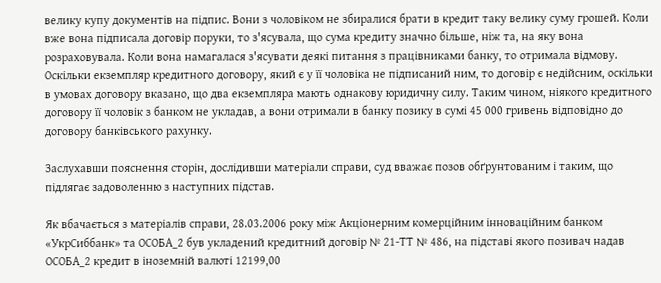велику купу документів на підпис. Вони з чоловіком не збиралися брати в кредит таку велику суму грошей. Коли вже вона підписала договір поруки, то з'ясувала, що сума кредиту значно більше, ніж та, на яку вона розраховувала. Коли вона намагалася з'ясувати деякі питання з працівниками банку, то отримала відмову. Оскільки екземпляр кредитного договору, який є у її чоловіка не підписаний ним, то договір є недійсним, оскільки в умовах договору вказано, що два екземпляра мають однакову юридичну силу. Таким чином, ніякого кредитного договору її чоловік з банком не укладав, а вони отримали в банку позику в сумі 45 000 гривень відповідно до договору банківського рахунку.

Заслухавши пояснення сторін, дослідивши матеріали справи, суд вважає позов обґрунтованим і таким, що підлягає задоволенню з наступних підстав.

Як вбачається з матеріалів справи, 28.03.2006 року між Акціонерним комерційним інноваційним банком «УкрСиббанк» та ОСОБА_2 був укладений кредитний договір № 21-ТТ № 486, на підставі якого позивач надав ОСОБА_2 кредит в іноземній валюті 12199,00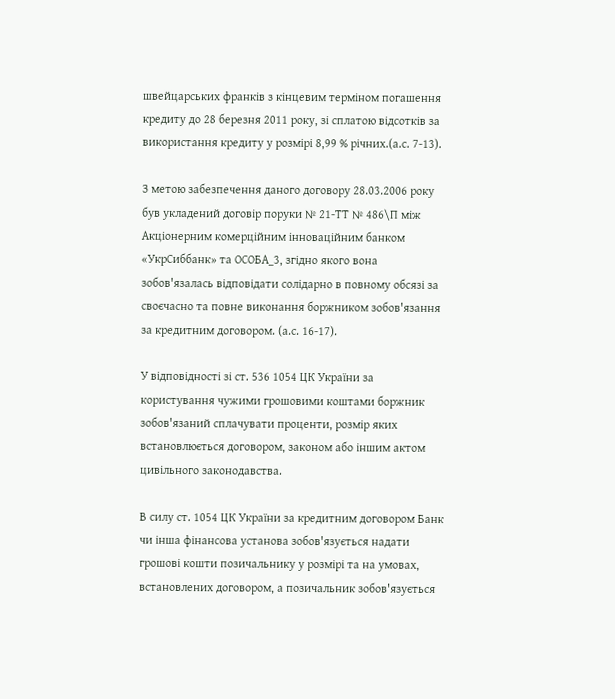швейцарських франків з кінцевим терміном погашення кредиту до 28 березня 2011 року, зі сплатою відсотків за використання кредиту у розмірі 8,99 % річних.(а.с. 7-13).

З метою забезпечення даного договору 28.03.2006 року був укладений договір поруки № 21-ТТ № 486\П між Акціонерним комерційним інноваційним банком «УкрСиббанк» та ОСОБА_3, згідно якого вона зобов'язалась відповідати солідарно в повному обсязі за своєчасно та повне виконання боржником зобов'язання за кредитним договором. (а.с. 16-17).

У відповідності зі ст. 536 1054 ЦК України за користування чужими грошовими коштами боржник зобов'язаний сплачувати проценти, розмір яких встановлюється договором, законом або іншим актом цивільного законодавства.

В силу ст. 1054 ЦК України за кредитним договором Банк чи інша фінансова установа зобов'язується надати грошові кошти позичальнику у розмірі та на умовах, встановлених договором, а позичальник зобов'язується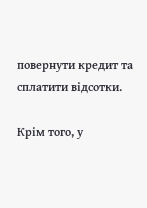повернути кредит та сплатити відсотки.

Крім того, у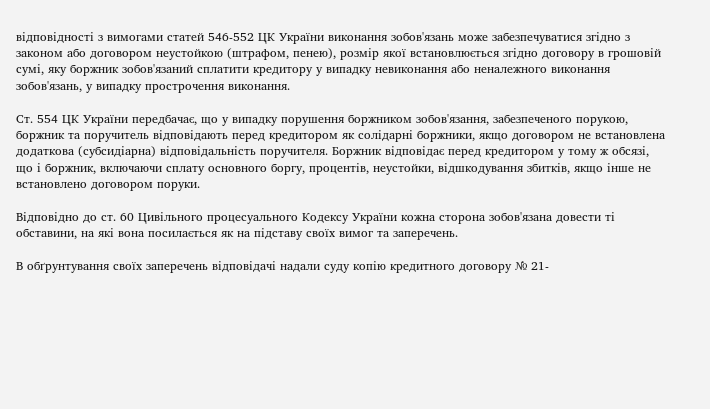відповідності з вимогами статей 546-552 ЦК України виконання зобов'язань може забезпечуватися згідно з законом або договором неустойкою (штрафом, пенею), розмір якої встановлюється згідно договору в грошовій сумі, яку боржник зобов'язаний сплатити кредитору у випадку невиконання або неналежного виконання зобов'язань, у випадку прострочення виконання.

Ст. 554 ЦК України передбачає, що у випадку порушення боржником зобов'язання, забезпеченого порукою, боржник та поручитель відповідають перед кредитором як солідарні боржники, якщо договором не встановлена додаткова (субсидіарна) відповідальність поручителя. Боржник відповідає перед кредитором у тому ж обсязі, що і боржник, включаючи сплату основного боргу, процентів, неустойки, відшкодування збитків, якщо інше не встановлено договором поруки.

Відповідно до ст. 60 Цивільного процесуального Кодексу України кожна сторона зобов'язана довести ті обставини, на які вона посилається як на підставу своїх вимог та заперечень.

В обґрунтування своїх заперечень відповідачі надали суду копію кредитного договору № 21-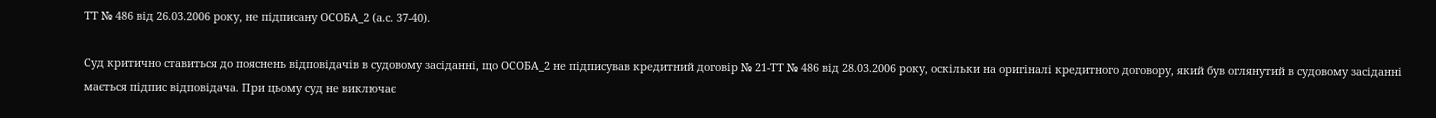ТТ № 486 від 26.03.2006 року, не підписану ОСОБА_2 (а.с. 37-40).

Суд критично ставиться до пояснень відповідачів в судовому засіданні, що ОСОБА_2 не підписував кредитний договір № 21-ТТ № 486 від 28.03.2006 року, оскільки на оригіналі кредитного договору, який був оглянутий в судовому засіданні мається підпис відповідача. При цьому суд не виключає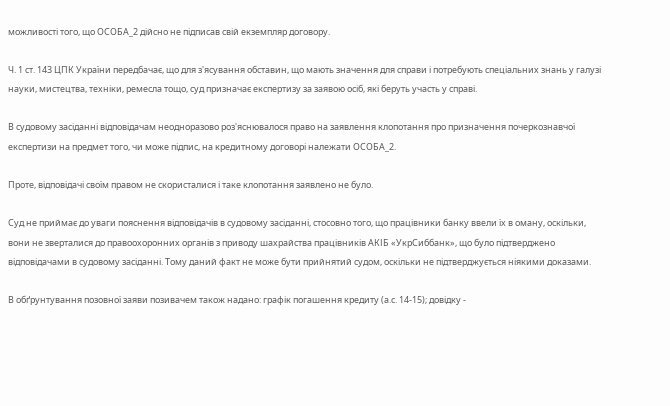можливості того, що ОСОБА_2 дійсно не підписав свій екземпляр договору.

Ч. 1 ст. 143 ЦПК України передбачає, що для з'ясування обставин, що мають значення для справи і потребують спеціальних знань у галузі науки, мистецтва, техніки, ремесла тощо, суд призначає експертизу за заявою осіб, які беруть участь у справі.

В судовому засіданні відповідачам неодноразово роз'яснювалося право на заявлення клопотання про призначення почеркознавчої експертизи на предмет того, чи може підпис, на кредитному договорі належати ОСОБА_2.

Проте, відповідачі своїм правом не скористалися і таке клопотання заявлено не було.

Суд не приймає до уваги пояснення відповідачів в судовому засіданні, стосовно того, що працівники банку ввели їх в оману, оскільки, вони не зверталися до правоохоронних органів з приводу шахрайства працівників АКІБ «УкрСиббанк», що було підтверджено відповідачами в судовому засіданні. Тому даний факт не може бути прийнятий судом, оскільки не підтверджується ніякими доказами.

В обґрунтування позовної заяви позивачем також надано: графік погашення кредиту (а.с. 14-15); довідку -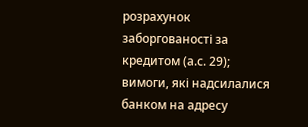розрахунок заборгованості за кредитом (а.с. 29); вимоги, які надсилалися банком на адресу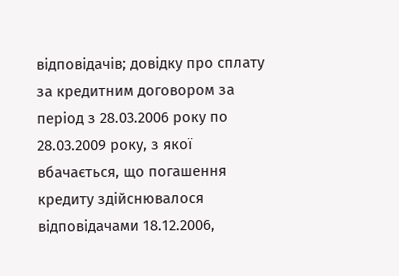відповідачів; довідку про сплату за кредитним договором за період з 28.03.2006 року по 28.03.2009 року, з якої вбачається, що погашення кредиту здійснювалося відповідачами 18.12.2006,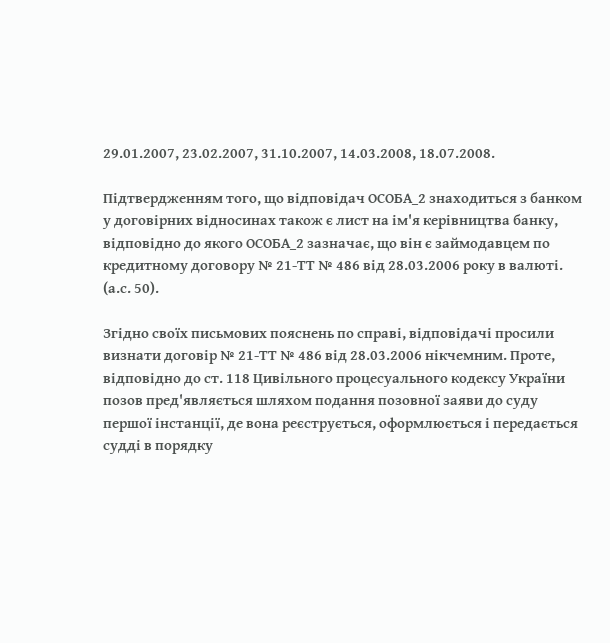29.01.2007, 23.02.2007, 31.10.2007, 14.03.2008, 18.07.2008.

Підтвердженням того, що відповідач ОСОБА_2 знаходиться з банком у договірних відносинах також є лист на ім'я керівництва банку, відповідно до якого ОСОБА_2 зазначає, що він є займодавцем по кредитному договору № 21-ТТ № 486 від 28.03.2006 року в валюті. (а.с. 50).

Згідно своїх письмових пояснень по справі, відповідачі просили визнати договір № 21-ТТ № 486 від 28.03.2006 нікчемним. Проте, відповідно до ст. 118 Цивільного процесуального кодексу України позов пред'являється шляхом подання позовної заяви до суду першої інстанції, де вона реєструється, оформлюється і передається судді в порядку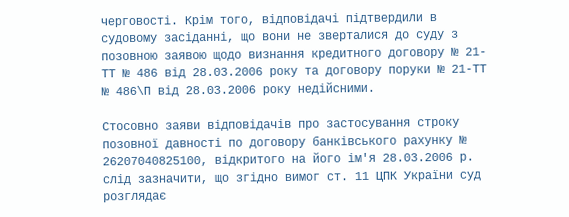черговості. Крім того, відповідачі підтвердили в судовому засіданні, що вони не зверталися до суду з позовною заявою щодо визнання кредитного договору № 21-ТТ № 486 від 28.03.2006 року та договору поруки № 21-ТТ № 486\П від 28.03.2006 року недійсними.

Стосовно заяви відповідачів про застосування строку позовної давності по договору банківського рахунку № 26207040825100, відкритого на його ім'я 28.03.2006 р. слід зазначити, що згідно вимог ст. 11 ЦПК України суд розглядає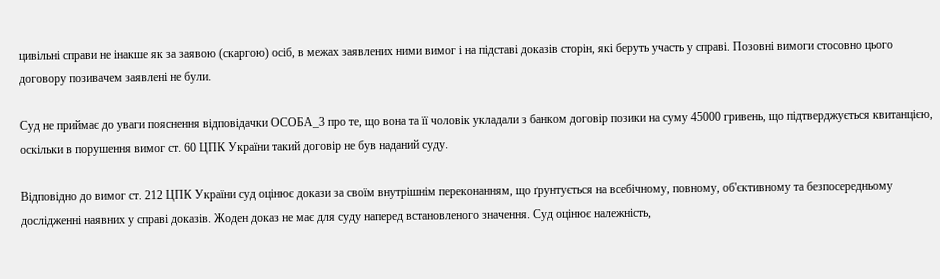цивільні справи не інакше як за заявою (скаргою) осіб, в межах заявлених ними вимог і на підставі доказів сторін, які беруть участь у справі. Позовні вимоги стосовно цього договору позивачем заявлені не були.

Суд не приймає до уваги пояснення відповідачки ОСОБА_3 про те, що вона та її чоловік укладали з банком договір позики на суму 45000 гривень, що підтверджується квитанцією, оскільки в порушення вимог ст. 60 ЦПК України такий договір не був наданий суду.

Відповідно до вимог ст. 212 ЦПК України суд оцінює докази за своїм внутрішнім переконанням, що ґрунтується на всебічному, повному, об'єктивному та безпосередньому дослідженні наявних у справі доказів. Жоден доказ не має для суду наперед встановленого значення. Суд оцінює належність,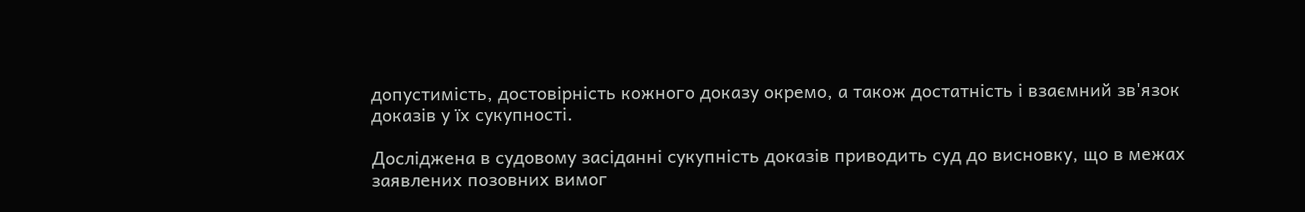допустимість, достовірність кожного доказу окремо, а також достатність і взаємний зв'язок доказів у їх сукупності.

Досліджена в судовому засіданні сукупність доказів приводить суд до висновку, що в межах заявлених позовних вимог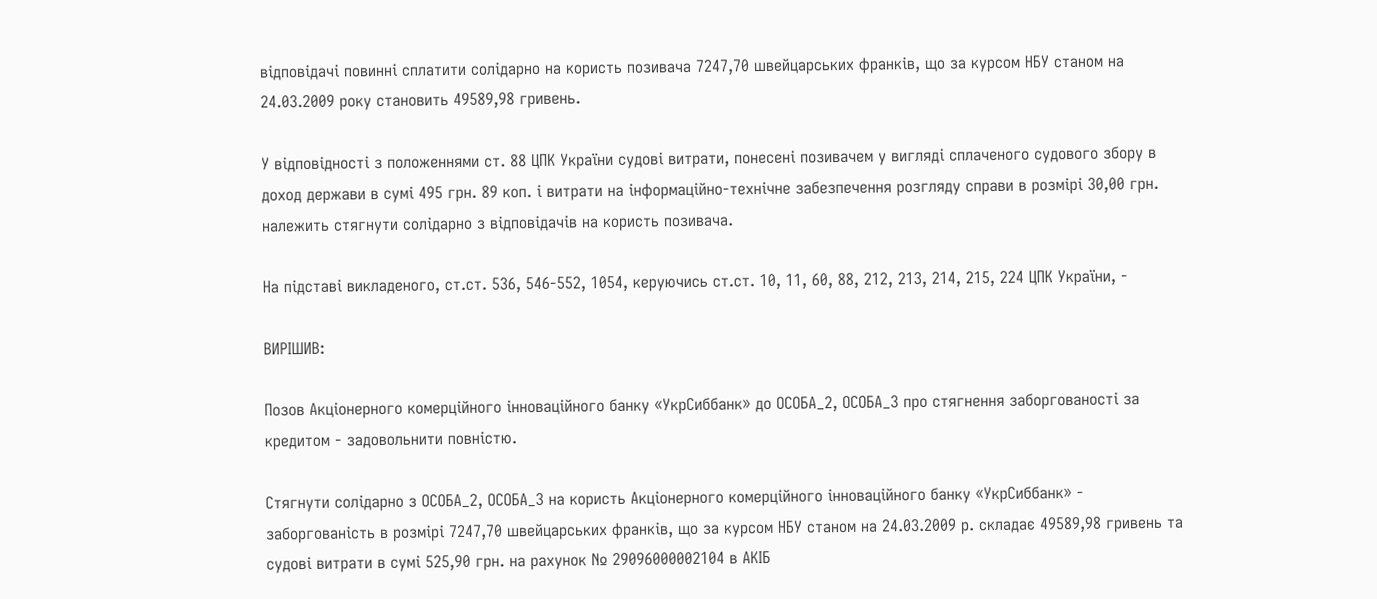відповідачі повинні сплатити солідарно на користь позивача 7247,70 швейцарських франків, що за курсом НБУ станом на 24.03.2009 року становить 49589,98 гривень.

У відповідності з положеннями ст. 88 ЦПК України судові витрати, понесені позивачем у вигляді сплаченого судового збору в доход держави в сумі 495 грн. 89 коп. і витрати на інформаційно-технічне забезпечення розгляду справи в розмірі 30,00 грн. належить стягнути солідарно з відповідачів на користь позивача.

На підставі викладеного, ст.ст. 536, 546-552, 1054, керуючись ст.ст. 10, 11, 60, 88, 212, 213, 214, 215, 224 ЦПК України, -

ВИРІШИВ:

Позов Акціонерного комерційного інноваційного банку «УкрСиббанк» до ОСОБА_2, ОСОБА_3 про стягнення заборгованості за кредитом - задовольнити повністю.

Стягнути солідарно з ОСОБА_2, ОСОБА_3 на користь Акціонерного комерційного інноваційного банку «УкрСиббанк» - заборгованість в розмірі 7247,70 швейцарських франків, що за курсом НБУ станом на 24.03.2009 р. складає 49589,98 гривень та судові витрати в сумі 525,90 грн. на рахунок № 29096000002104 в АКІБ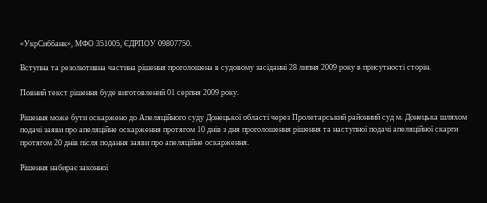«УкрСиббанк», МФО 351005, ЄДРПОУ 09807750.

Вступна та резолютивна частина рішення проголошена в судовому засіданні 28 липня 2009 року в присутності сторін.

Повний текст рішення буде виготовлений 01 серпня 2009 року.

Рішення може бути оскаржено до Апеляційного суду Донецької області через Пролетарський районний суд м. Донецька шляхом подачі заяви про апеляційне оскарження протягом 10 днів з дня проголошення рішення та наступної подачі апеляційної скарги протягом 20 днів після подання заяви про апеляційне оскарження.

Рішення набирає законної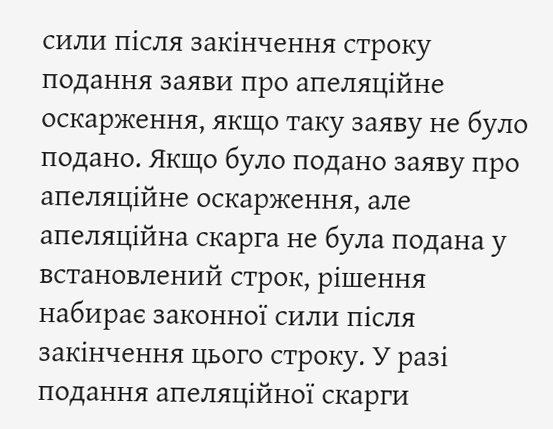сили після закінчення строку подання заяви про апеляційне оскарження, якщо таку заяву не було подано. Якщо було подано заяву про апеляційне оскарження, але апеляційна скарга не була подана у встановлений строк, рішення набирає законної сили після закінчення цього строку. У разі подання апеляційної скарги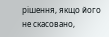рішення, якщо його не скасовано,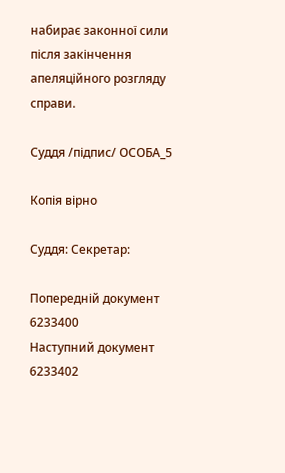набирає законної сили після закінчення апеляційного розгляду справи.

Суддя /підпис/ ОСОБА_5

Копія вірно

Суддя: Секретар:

Попередній документ
6233400
Наступний документ
6233402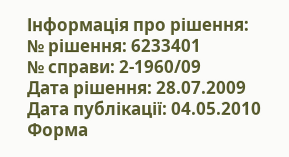Інформація про рішення:
№ рішення: 6233401
№ справи: 2-1960/09
Дата рішення: 28.07.2009
Дата публікації: 04.05.2010
Форма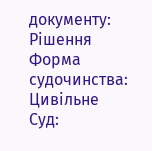документу: Рішення
Форма судочинства: Цивільне
Суд: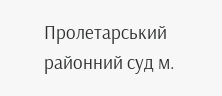Пролетарський районний суд м.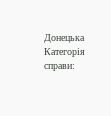Донецька
Категорія справи: